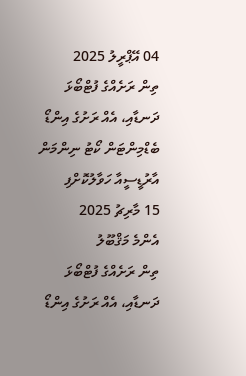04 އޭޕްރީލު 2025
ތިން ރަށެއްގެ ފުޓްބޯޅަ ދަނޑާއި، އެއް ރަށުގެ އިންޑޯ ބެޑްމިންޓަން ކޯޓު ނިންމަން އާރުޑީސީއާ ހަވާލުކޮށްފި
15 މާރިޗު 2025
އެންމެ މަޤްބޫލު
ތިން ރަށެއްގެ ފުޓްބޯޅަ ދަނޑާއި، އެއް ރަށުގެ އިންޑޯ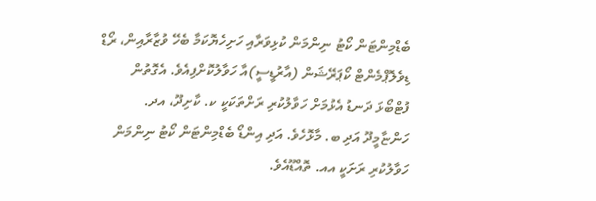ބެޑްމިންޓަން ކޯޓު ނިންމަން ކުޅިވަރާއި ހަށިހެޔޮކަމާ ބެހޭ ވުޒާރާއިން، ރޯޑް ޑިވެލޮޕްމެންޓް ކޯޕަރޭޝަން (އާރުޑީސީ)އާ ހަވާލުކޮށްފިއެވެ. އެގޮތުން ފުޓްބޯޅަ ދަނޑު އެޅުމަށް ހަވާލުކުރި ރަށްތަކަކީ ކ. ކާށިދޫ، އދ. ހަންޏާމީދޫ އަދި ބ. މާޅޮހެވެ. އަދި އިންޑޯ ބެޑްމިންޓަން ކޯޓު ނިންމަން ހަވާލުކުރި ރަށަކީ އއ. ތޮއްޑޫއެވެ.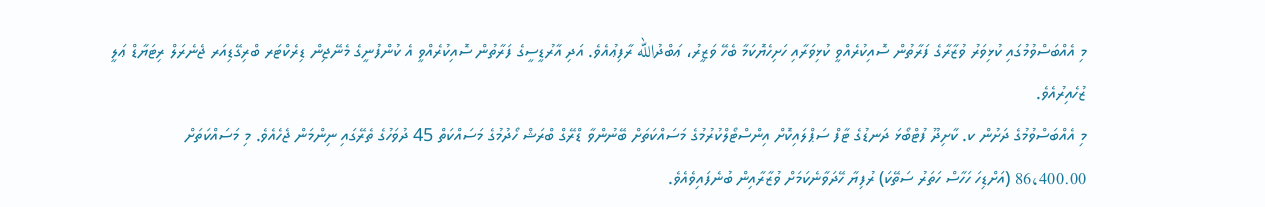މި އެއްބަސްވުމުގައި ކުޅިވަރު ވުޒާރާގެ ފަރާތުން ސޮއިކުރެއްވީ ކުޅިވަރާއި ހަށިހެޔޮކަމާ ބެހޭ ވަޒީރު، ޢަބްދުالله ރާފިޢުއެވެ. އަދި އާރުޑީސީގެ ފަރާތުން ސޮއިކުރެއްވީ އެ ކުންފުނީގެ މެނޭޖިން ޑިރެކްޓަރ ބްރިގޭޑިއަރ ޖެނެރަލް ރިޓަޔާޑް ޢަލީ ޒުހެއިރުއެވެ.
މި އެއްބަސްވުމުގެ ދަށުން ކ. ކާށިދޫ ފުޓްބޯޅަ ދަނޑުގެ ޓާފް ސަޕްލައިކޮށް އިންސްޓޯލްކުރުމުގެ މަސައްކަތަށް ބޭނުންވާ ޑްރޭގް ބްރަޝް ހޯދުމުގެ މަސައްކަތް 45 ދުވަހުގެ ތެރޭގައި ނިންމަން ޖެހެއެވެ. މި މަސައްކަތަށް 86،400.00 (އަށްޑިހަ ހަހާސް ހަތަރު ސަތޭކަ) ރުފިޔާ ހޭދަވާނެކަމަށް ވުޒާރާއިން ބުނެފައިވެއެވެ.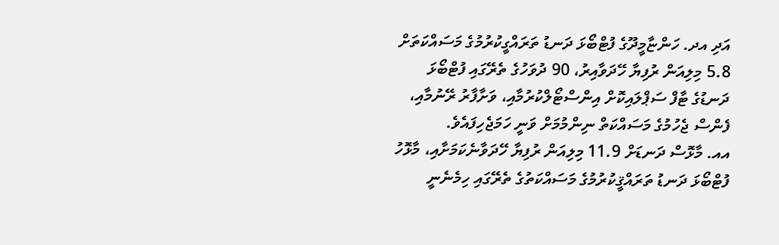އަދި އދ. ހަންޏާމީދޫގެ ފުޓްބޯޅަ ދަނޑު ތަރައްގީކުރުމުގެ މަސައްކަތަށް 5.8 މިލިއަން ރުފިޔާ ހޭދަވާއިރު، 90 ދުވަހުގެ ތެރޭގައި ފުޓްބޯޅަ ދަނޑުގެ ޓާފް ސަޕްލައިކޮށް އިންސްޓޯލްކުރުމާއި، ވަށާފާރު ރޭނުމާއި، ފެންސް ޖެހުމުގެ މަސައްކަތް ނިންމުމަށް ވަނީ ހަމަޖެހިފައެވެ.
އއ. މާޅޮސް ދަނޑަށް 11.9 މިލިއަން ރުފިޔާ ހޭދަވާނެކަމަށާއި، މާޅޮހު ފުޓްބޯޅަ ދަނޑު ތަރައްޤީކުރުމުގެ މަސައްކަތުގެ ތެރޭގައި ހިމެނެނީ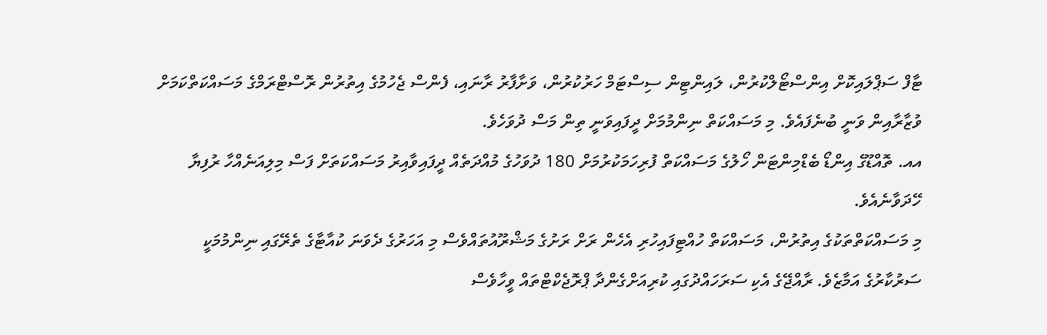ޓާފް ސަޕްލައިކޮށް އިންސްޓޯލްކުރުން، ލައިންޓިން ސިސްޓަމް ހަރުކުރުން، ވަށާފާރު ރާނައި، ފެންސް ޖެހުމުގެ އިތުރުން ރޮސްޓްރަމްގެ މަސައްކަތްކަމަށް ވުޒާރާއިން ވަނީ ބުނެފައެވެ. މި މަސައްކަތް ނިންމުމަށް ދީފައިވަނީ ތިން މަސް ދުވަހެވެ.
އއ. ތޮއްޑޫގެ އިންޑޯ ބެޑްމިންޓަން ހޯލުގެ މަސައްކަތް ފުރިހަމަކުރުމަށް 180 ދުވަހުގެ މުއްދަތެއް ދީފައިވާއިރު މަސައްކަތަށް ފަސް މިލިއަނެއްހާ ރުފިޔާ ހޭދަވާނެއެވެ.
މި މަސައްކަތްތަކުގެ އިތުރުން، މަސައްކަތް ހުއްޓިފައިހުރި އެހެން ރަށް ރަށުގެ މަޝްރޫއުތައްވެސް މި އަހަރުގެ ދެވަނަ ކުއާޓާގެ ތެރޭގައި ނިންމުމަކީ ސަރުކާރުގެ އަމާޒެވެ. ރާއްޖޭގެ އެކި ސަރަހައްދުގައި ކުރިއަށްގެންދާ ޕްރޮޖެކްޓްތައް ވީހާވެސް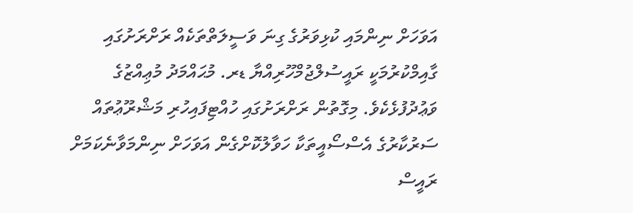އަވަހަށް ނިންމައި ކުޅިވަރުގެ ގިނަ ވަސީލަތްތަކެއް ރަށްރަށުގައި ގާއިމްކުރުމަކީ ރައީސުލްޖުމްހޫރިއްޔާ ޑރ. މުޙައްމަދު މުޢިއްޒުގެ ވަޢުދުފުޅެކެވެ. މިގޮތުން ރަށްރަށުގައި ހުއްޓިފައިހުރި މަޝްރޫޢުތައް ސަރުކާރުގެ އެސްސޯއީތަކާ ހަވާލުކޮށްގެން އަވަހަށް ނިންމަވާނެކަމަށް ރައީސް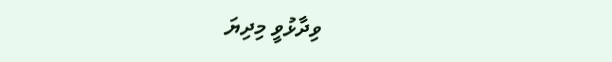ވިދާޅުވީ މިދިޔަ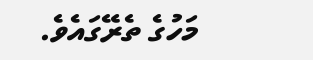މަހުގެ ތެރޭގައެވެ.